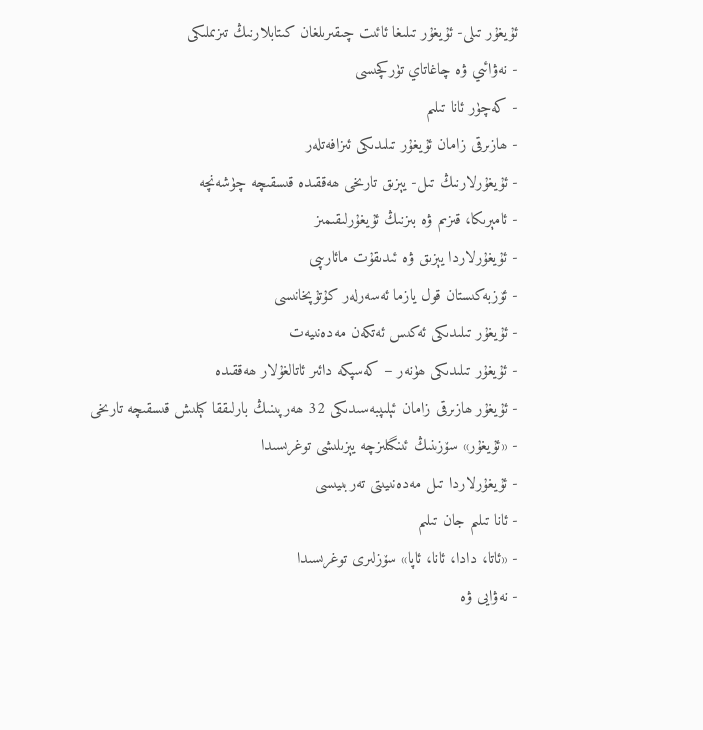ئۇيغۇر تىلى- ئۇيغۇر تىلىغا ئائىت چىقىرىلغان كىتابلارنىڭ تىزىملىكى
- نەۋائىي ۋە چاغاتاي تۈركچىسى
- كەچۈر ئانا تىلىم
- ھازىرقى زامان ئۇيغۇر تىلىدىكى ئىزافەتلەر
- ئۇيغۇرلارنىڭ تىل- يېزىق تارىخى ھەققىدە قىسقىچە چۈشەنچە
- ئامېرىكا، قىزىم ۋە بىزنىڭ ئۇيغۇرلىقىمىز
- ئۇيغۇرلاردا يېزىق ۋە ئىدىقۇت مائارىپى
- ئۆزبەكىستان قول يازما ئەسەرلەر كۇتۇپخانىسى
- ئۇيغۇر تىلىدىكى ئەكىس ئەتكەن مەدەنىيەت
- ئۇيغۇر تىلىدىكى ھۈنەر – كەسپكە دائىر ئاتالغۇلار ھەققىدە
- ئۇيغۇر ھازىرقى زامان ئېلىپبەسىدىكى 32 ھەرپىنىڭ بارلىققا كېلىش قىسقىچە تارىخى
- «ئۇيغۇر» سۆزىنىڭ ئىنگىلىزچە يېزىلىشى توغرىسىدا
- ئۇيغۇرلاردا تىل مەدەنىيىتى تەربىيىسى
- ئانا تىلىم جان تىلىم
- «ئاتا، دادا، ئانا، ئاپا» سۆزلىرى توغرىسىدا
- نەۋايى ۋە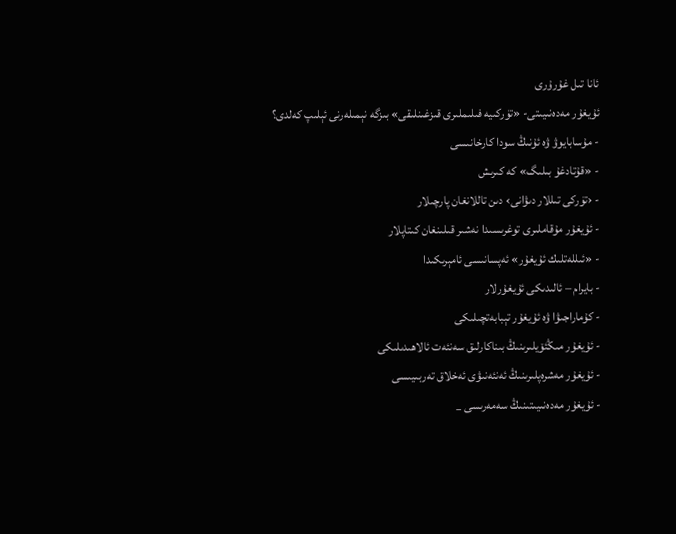ئانا تىل غۇرۇرى
ئۇيغۇر مەدەنىيىتى- «تۈركىيە فىلىملىرى قىزغىنلىقى» بىزگە نېمىلەرنى ئېلىپ كەلدى؟
- مۇسابايوۋ ۋە ئۇنىڭ سودا كارخانىسى
- «قۇتادغۇ بىلىگ» كە كىرىش
- ‹تۈركى تىللار دىۋانى› دىن تاللانغان پارچىلار
- ئۇيغۇر مۇقاملىرى توغرىسىدا نەشىر قىلىنغان كىتاپلار
- «ئىللەتلىك ئۇيغۇر» ئەپسانىسى ئامېرىكىدا
- بايرام – ئالىدىكى ئۇيغۇرلار
- كۇماراجىۋا ۋە ئۇيغۇر تېبابەتچىلىكى
- ئۇيغۇر مىڭئۆيلىرىنىڭ بىناكارلىق سەنئەت ئالاھىدىلىكى
- ئۇيغۇر مەشرەپلىرىنىڭ ئەنئەنىۋى ئەخلاق تەربىيىسى
- ئۇيغۇر مەدەنىيىتىنىڭ سەمەرىسى _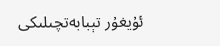ئۇيغۇر تېبابەتچىلىكى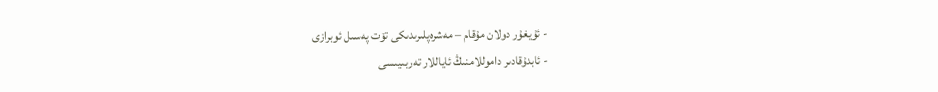- ئۇيغۇر دولان مۇقام – مەشرەپلىرىدىكى تۆت پەسىل ئوبرازى
- ئابدۇقادىر داموللامنىڭ ئاياللار تەربىيىسى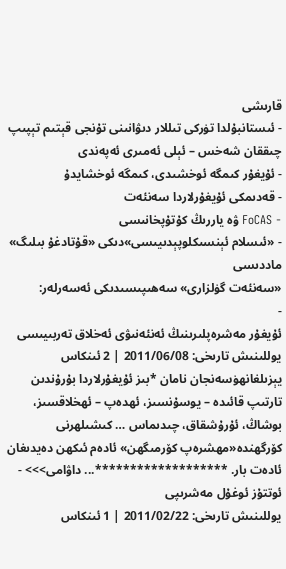قارىشى
- ئىستانبۇلدا تۈركى تىللار دىۋانىنى تۇنجى قېتىم تېپىپ چىققان شەخس – ئېلى ئەمىرى ئەپەندى
- ئۇيغۇر كىمگە ئوخشىدى، كىمگە ئوخشايدۇ
- قەدىمكى ئۇيغۇرلاردا سەنئەت
- FoCAS ۋە ياررىڭ كۇتۇپخانىسى
- «ئىسلام ئېنسىكلوپېدىيىسى»دىكى «قۇتادغۇ بىلىگ» ماددىسى
«سەنئەت گۈلزارى» سەھىپىسىدىكى ئەسەرلەر:
-
ئۇيغۇر مەشرەپلىرىنىڭ ئەنئەنىۋى ئەخلاق تەربىيىسى
يوللىنىش تارىخى: 2011/06/08 | 2 ئىنكاس يېزىلغانھۈسەنجان نامان *بىز ئۇيغۇرلاردا بۇرۇندىن تارتىپ قائىدە – يوسۇنسىز، ئهدەپ – ئهخلاقسىز، بوشاڭ، ئۇرۇشقاق، چىدىماس … كىشىلهرنى كۆرگهندە«مهشرەپ كۆرمىگهن» ئادەم ئىكهن دەيدىغان ئادەت بار. *******************... داۋامى>>> -
ئوتتۇز ئوغۇل مەشرىپى
يوللىنىش تارىخى: 2011/02/22 | 1 ئىنكاس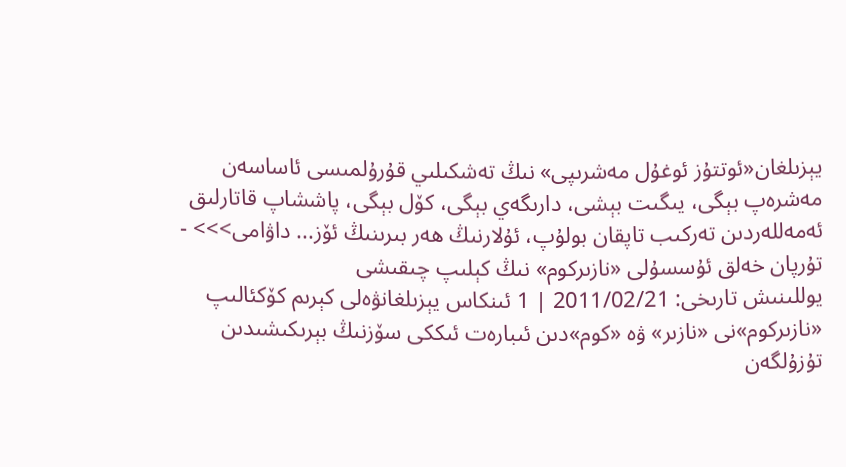يېزىلغان«ئوتتۇز ئوغۇل مەشرىپى» نىڭ تەشكىلىي قۇرۇلمىسى ئاساسەن مەشرەپ بېگى، يىگىت بېشى، دارىگەي بېگى، كۆل بېگى، پاششاپ قاتارلىق ئەمەللەردىن تەركىب تاپقان بولۇپ، ئۇلارنىڭ ھەر بىرىنىڭ ئۆز... داۋامى>>> -
تۇرپان خەلق ئۇسسۇلى «نازىركوم» نىڭ كېلىپ چىقىشى
يوللىنىش تارىخى: 2011/02/21 | 1 ئىنكاس يېزىلغانۋەلى كېرىم كۆكئالىپ «نازىركوم»نى «نازىر» ۋە «كوم»دىن ئىبارەت ئىككى سۆزنىڭ بېرىكىشىدىن تۇزۇلگەن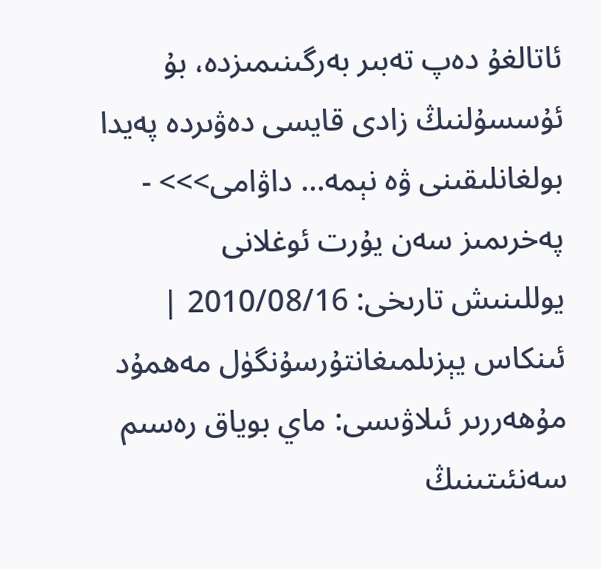ئاتالغۇ دەپ تەبىر بەرگىنىمىزدە، بۇ ئۇسسۇلنىڭ زادى قايسى دەۋىردە پەيدا بولغانلىقىنى ۋە نېمە... داۋامى>>> -
پەخرىمىز سەن يۇرت ئوغلانى
يوللىنىش تارىخى: 2010/08/16 | ئىنكاس يېزىلمىغانتۇرسۇنگۈل مەھمۇد مۇھەررىر ئىلاۋىسى: ماي بوياق رەسىم سەنئىتىنىڭ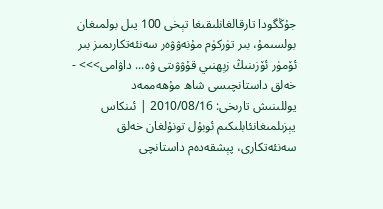جۇڭگودا تارقالغانلىقىغا تېخى 100 يىل بولمىغان بولسىمۇ، بىر تۈركۈم مۇنەۋۋەر سەنئەتكارىمىز بىر ئۆمۈر ئۆزىنىڭ زېھنىي قۇۋۋىتى ۋە... داۋامى>>> -
خەلق داستانچىسى شاھ مۇھەممەد
يوللىنىش تارىخى: 2010/08/16 | ئىنكاس يېزىلمىغانئابلىكىم ئوبۇل تونۇلغان خەلق سەنئەتكارى، پېشقەدەم داستانچى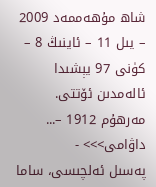شاھ مۇھەممەد 2009 – يىل 11 – ئاينىڭ 8 – كۈنى 97 يېشىدا ئالەمدىن ئۆتتى. مەرھۇم 1912 –... داۋامى>>> -
پەسىل ئەلچىسى، ساما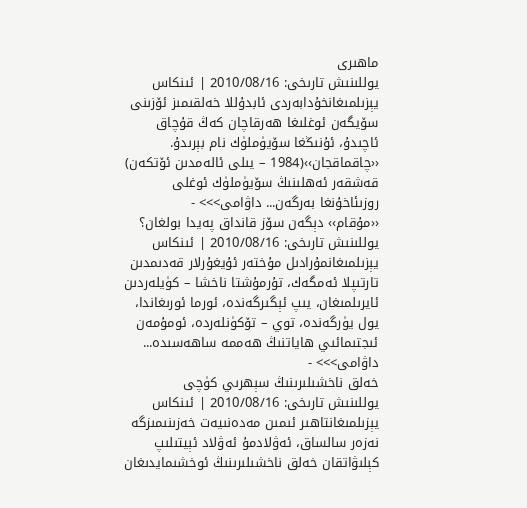ماھىرى
يوللىنىش تارىخى: 2010/08/16 | ئىنكاس يېزىلمىغانخۇدابەردى ئابدۇللا خەلقىمىز ئۆزىنى سۆيگەن ئوغلىغا ھەرقاچان كەڭ قۇچاق ئاچىدۇ، ئۇنىڭغا سۆيۈملۈك نام بېرىدۇ. ‹‹چاقماقجان››(1984 – يىلى ئالەمدىن ئۆتكەن) قەشقەر ئەھلىنىڭ سۆيۈملۈك ئوغلى روزىئاخۇنغا بەرگەن... داۋامى>>> -
‹‹مۇقام›› دېگەن سۆز قانداق پەيدا بولغان؟
يوللىنىش تارىخى: 2010/08/16 | ئىنكاس يېزىلمىغانمۇرادىل مۇختەر ئۇيغۇرلار قەدىمدىن تارتىپلا ئەمگەك، تۇرمۇشتا ناخشا – كۈيلەردىن ئايرىلمىغان، يىپ ئېگىرگەندە، ئورما ئورىغاندا، يول يۈرگەندە، توي – تۆكۈنلەردە، ئومۇمەن ئىجتىمائىي ھاياتنىڭ ھەممە ساھەسىدە... داۋامى>>> -
خەلق ناخشىلىرىنىڭ سېھرىي كۈچى
يوللىنىش تارىخى: 2010/08/16 | ئىنكاس يېزىلمىغانتاھىر ئىمىن مەدەنىيەت خەزىنىمىزگە نەزەر سالساق، ئەۋلادمۇ ئەۋلاد ئېيتىلىپ كېلىۋاتقان خەلق ناخشىلىرىنىڭ ئوخشىمايدىغان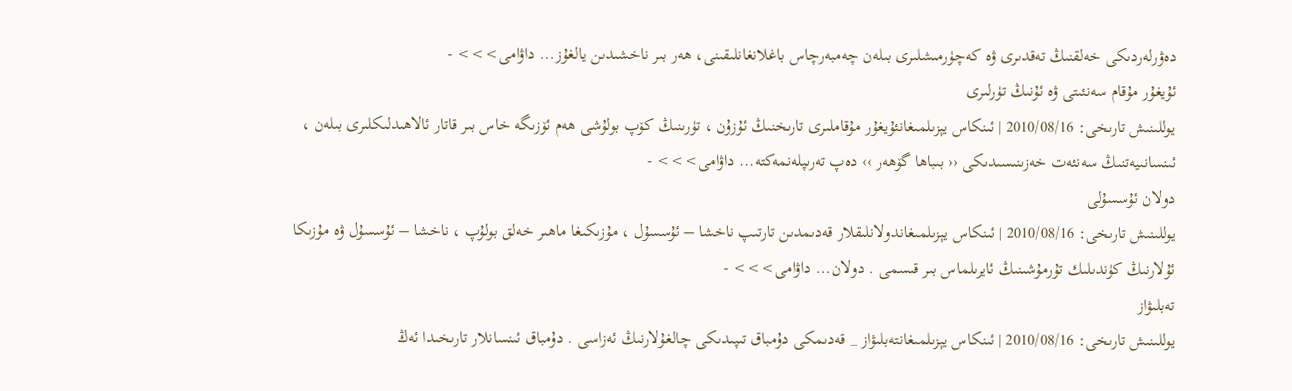دەۋرلەردىكى خەلقنىڭ تەقدىرى ۋە كەچۈرمىشلىرى بىلەن چەمبەرچاس باغلانغانلىقىنى، ھەر بىر ناخشىدىن يالغۇز... داۋامى>>> -
ئۇيغۇر مۇقام سەنئىتى ۋە ئۇنىڭ تۈرلىرى
يوللىنىش تارىخى: 2010/08/16 | ئىنكاس يېزىلمىغانئۇيغۇر مۇقاملىرى تارىخنىڭ ئۇزۇن ، تۈرىنىڭ كۆپ بولۇشى ھەم ئۆزىگە خاس بىر قاتار ئالاھىدلىكلىرى بىلەن ، ئىنسانىيەتنىڭ سەنئەت خەزىنىسىدىكى ‹‹ بىباھا گۆھەر ›› دەپ تەرىپلەنمەكتە... داۋامى>>> -
دولان ئۇسسۇلى
يوللىنىش تارىخى: 2010/08/16 | ئىنكاس يېزىلمىغاندولانلىقلار قەدىمدىن تارتىپ ناخشا – ئۇسسۇل ، مۇزىكىغا ماھىر خەلق بولۇپ ، ناخشا – ئۇسسۇل ۋە مۇزىكا ئۇلارنىڭ كۈندىلىك تۇرمۇشىنىڭ ئايرىلماس بىر قىسمى . دولان... داۋامى>>> -
تەبلىۋاز
يوللىنىش تارىخى: 2010/08/16 | ئىنكاس يېزىلمىغانتەبلىۋاز _ قەدىمكى دۇمباق تىپىدىكى چالغۇلارنىڭ ئەزاسى . دۇمباق ئىنسانلار تارىخىدا ئەڭ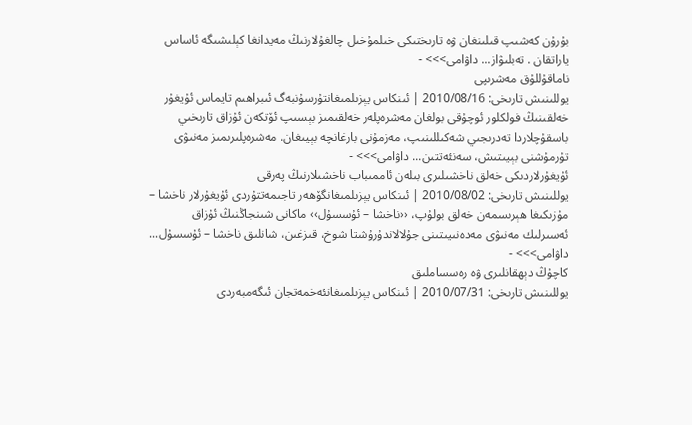بۇرۇن كەشىپ قىلىنغان ۋە تارىختىكى خىلمۇخىل چالغۇلارنىڭ مەيدانغا كېلىشىگە ئاساس ياراتقان . تەبلىۋاز... داۋامى>>> -
ناماقۇللۇق مەشرىپى
يوللىنىش تارىخى: 2010/08/16 | ئىنكاس يېزىلمىغانتۇرسۇنبەگ ئىبراھىم تايماس ئۇيغۇر خەلقىنىڭ فولكلور ئوچۇقى بولغان مەشرەپلەر خەلقىمىز بېسىپ ئۆتكەن ئۇزاق تارىخىي باسقۇچلاردا تەدرىجىي شەكىللىنىپ، مەزمۇنى بارغانچە بېيىغان. مەشرەپلىرىمىز مەنىۋى تۇرمۇشنى بېيىتىش، سەنئەتتىن... داۋامى>>> -
ئۇيغۇرلاردىكى خەلق ناخشىلىرى بىلەن ئاممىباب ناخشىلارنىڭ پەرقى
يوللىنىش تارىخى: 2010/08/02 | ئىنكاس يېزىلمىغانگۆھەر تاجىمەتتۇردى ئۇيغۇرلار ناخشا – مۇزىكىغا ھېرىسمەن خەلق بولۇپ، ‹‹ناخشا – ئۇسسۇل›› ماكانى شىنجاڭنىڭ ئۇزاق ئەسىرلىك مەنىۋى مەدەنىيىتىنى جۇلالاندۇرۇشتا شوخ، قىزغىن، شانلىق ناخشا – ئۇسسۇل... داۋامى>>> -
كاچۇڭ دېھقانلىرى ۋە رەسساملىق
يوللىنىش تارىخى: 2010/07/31 | ئىنكاس يېزىلمىغانئەخمەتجان ئىگەمبەردى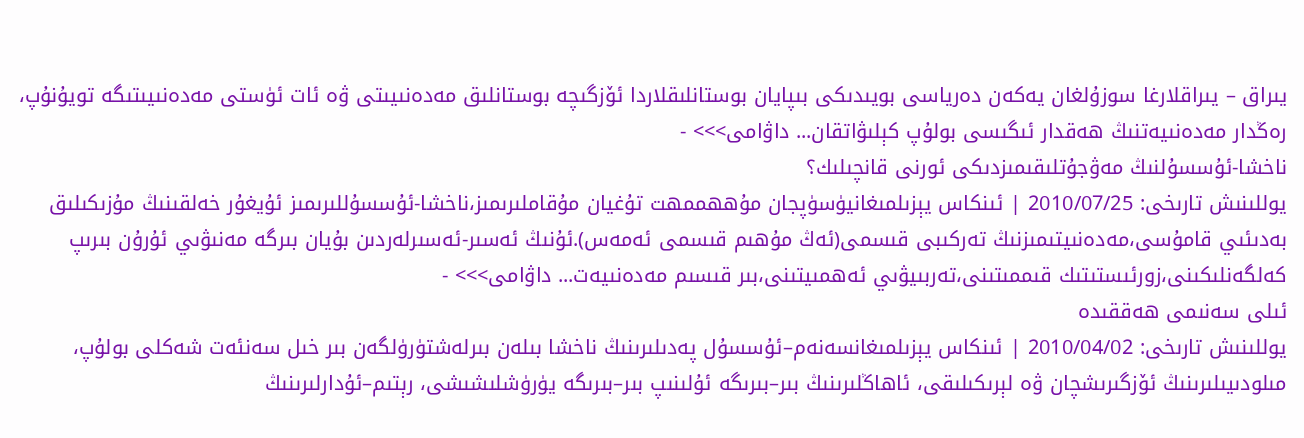يىراق – يىراقلارغا سوزۇلغان يەكەن دەرياسى بويىدىكى بىپايان بوستانلىقلاردا ئۆزگىچە بوستانلىق مەدەنىيىتى ۋە ئات ئۈستى مەدەنىيىتىگە تويۇنۇپ، رەڭدار مەدەنىيەتنىڭ ھەقدار ئىگىسى بولۇپ كېلىۋاتقان... داۋامى>>> -
ناخشا-ئۇسسۇلنىڭ مەۋجۇتلىقىمىزدىكى ئورنى قانچىلىك؟
يوللىنىش تارىخى: 2010/07/25 | ئىنكاس يېزىلمىغانيۈسۈپجان مۇھهممهت تۇغيان مۇقاملىرىمىز،ناخشا-ئۇسسۇللىرىمىز ئۇيغۇر خەلقىنىڭ مۇزىكىلىق بەدىئىي قامۇسى،مەدەنىيتىمىزنىڭ تەركىبى قىسمى(ئەڭ مۇھىم قىسمى ئەمەس).ئۇنىڭ ئەسىر-ئەسىرلەردىن بۇيان بىرگە مەنىۋىي ئۇرۇن بىرىپ كەلگەنلىكىنى،زورئىستىتىك قىممىتىنى،تەربىيۋىي ئەھمىيتىنى،بىر قىسىم مەدەنىيەت... داۋامى>>> -
ئىلى سەنىمى ھەققىدە
يوللىنىش تارىخى: 2010/04/02 | ئىنكاس يېزىلمىغانسەنەم–ئۇسسۇل پەدىلىرىنىڭ ناخشا بىلەن بىرلەشتۈرۈلگەن بىر خىل سەنئەت شەكلى بولۇپ، مىلودىيىلىرىنىڭ ئۆزگىرىشچان ۋە لېرىكىلىقى، ئاھاڭلىرىنىڭ بىر–بىرىگە ئۇلىنىپ بىر–بىرىگە يۈرۈشلىشىشى، رېتىم–ئۇدارلىرىنىڭ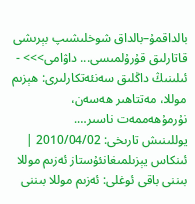بالداقمۇ–بالداق شوخلىشىپ بېرىشى قاتارلىق قۇرۇلمىسى... داۋامى>>> -
ئىلىنىڭ داڭلىق سەنئەتكارلىرى: ھېزىم موللا، مەتتاھىر ھەسەن، نۇرمۇھەممەت ناسىر….
يوللىنىش تارىخى: 2010/04/02 | ئىنكاس يېزىلمىغانئۇستاز ئەزىم موللا بىننى باقى ئوغلى: ئەزىم موللا بىننى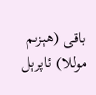باقى (ھېزىم موللا) ئاپرېل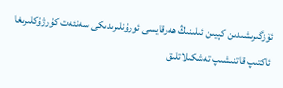ئۆزگىرىشىدىن كېيىن ئىلىنىڭ ھەرقايسى ئورۇنلىرىدىكى سەنئەت كۇرژۇكلىرىغا ئاكتىپ قاتنىشىپ تەشكىلاتلىق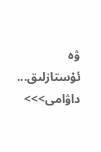ۋە ئۇستازلىق... داۋامى>>>